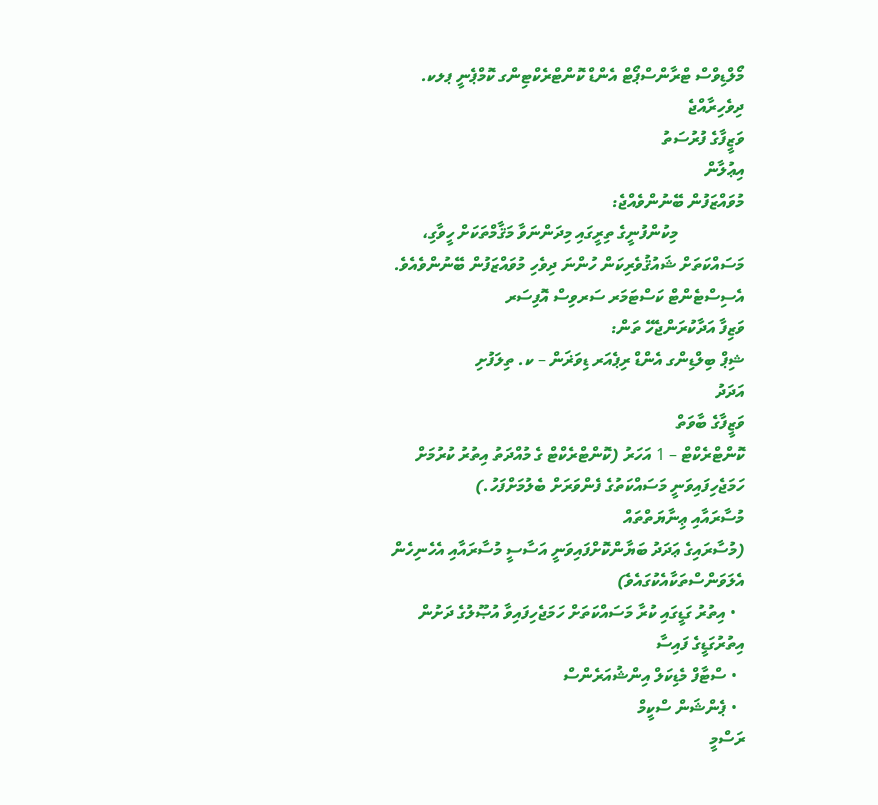މޯލްޑިވްސް ޓްރާންސްޕޯޓް އެންޑް ކޮންޓްރެކްޓިންގ ކޮމްޕެނީ ޕލކ.
ދިވެހިރާއްޖެ
ވަޒީފާގެ ފުރުސަތު
އިޢުލާން
މުވައްޒަފުން ބޭނުންވެއްޖެ:
                މިކުންފުނީގެ ތިރީގައި މިދަންނަވާ މަޤާމްތަކަށް ހީވާގި، މަސައްކަތަށް ޝައުޤުވެރިކަން ހުންނަ ދިވެހި މުވައްޒަފުން ބޭނުންވެއެވެ.
އެސިސްޓެންޓް ކަސްޓަމަރ ސަރވިސް އޮފިސަރ
ވަޒިފާ އަދާކުރަންޖެހޭ ތަން:
ޝިޕް ބިލްޑިންގ އެންޑް ރިޕެއަރ ޑިވަޜަން – ކ. ތިލަފުށި
އަދަދު
ވަޒީފާގެ ބާވަތް
ކޮންޓްރެކްޓް – 1 އަހަރު (ކޮންޓްރެކްޓް ގެ މުއްދަތު އިތުރު ކުރުމަށް ހަމަޖެހިފައިވަނީ މަސައްކަތުގެ ފެންވަރަށް ބެލުމަށްފަހު.)
މުސާރައާއި ޢިނާޔަތްތައް
(މުސާރައިގެ ޢަދަދު ބަޔާންކޮށްފައިވަނީ އަސާސީ މުސާރައާއި އެހެނިހެން އެލަވަންސްތަކާއެކުގައެވެ)
  • އިތުރު ގަޑީގައި ކުރާ މަސައްކަތަށް ހަމަޖެހިފައިވާ އުޞޫލުގެ ދަށުން އިތުރުގަޑީގެ ފައިސާ
  • ސްޓާފް މެޑިކަލް އިންޝުއަރެންސް
  • ޕެންޝަން ސްކީމް
ރަސްމީ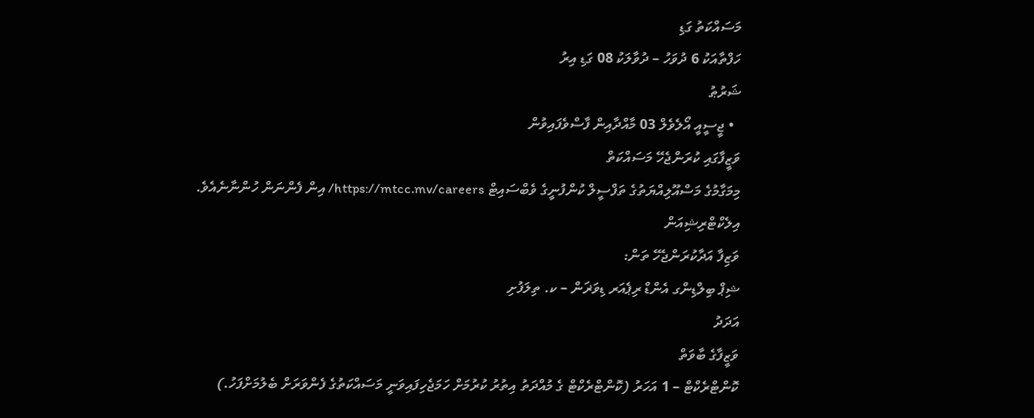މަސައްކަތު ގަޑި
ހަފްތާއަކު 6 ދުވަހު – ދުވާލަކު 08 ގަޑި އިރު
ޝަރުޠު
  • ޖީސީއީ އޯލެވެލް 03 މާއްދާއިން ފާސްވެފައިވުން
ވަޒީފާގައި ކުރަންޖެހޭ މަސައްކަތް
މިމަގާމުގެ މަސްއޫލިއްޔަތުގެ ތަފްސީލް ކުންފުނީގެ ވެބްސައިޓް https://mtcc.mv/careers/ އިން ފެންނަން ހުންނާނެއެވެ.
އިލެކްޓްރިޝިއަން
ވަޒިފާ އަދާކުރަންޖެހޭ ތަން:
ޝިޕް ބިލްޑިންގ އެންޑް ރިޕެއަރ ޑިވަޜަން – ކ. ތިލަފުށި
އަދަދު
ވަޒީފާގެ ބާވަތް
ކޮންޓްރެކްޓް – 1 އަހަރު (ކޮންޓްރެކްޓް ގެ މުއްދަތު އިތުރު ކުރުމަށް ހަމަޖެހިފައިވަނީ މަސައްކަތުގެ ފެންވަރަށް ބެލުމަށްފަހު.)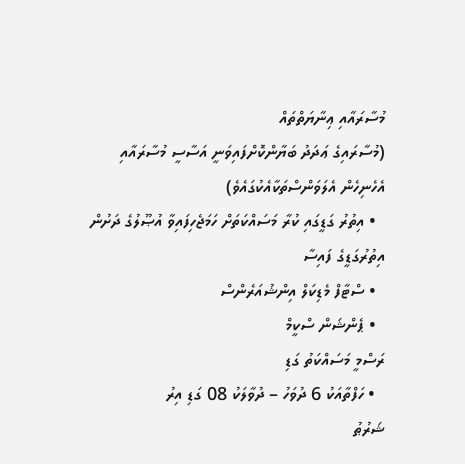މުސާރައާއި ޢިނާޔަތްތައް
(މުސާރައިގެ ޢަދަދު ބަޔާންކޮށްފައިވަނީ އަސާސީ މުސާރައާއި އެހެނިހެން އެލަވަންސްތަކާއެކުގައެވެ)
  • އިތުރު ގަޑީގައި ކުރާ މަސައްކަތަށް ހަމަޖެހިފައިވާ އުޞޫލުގެ ދަށުން އިތުރުގަޑީގެ ފައިސާ
  • ސްޓާފް މެޑިކަލް އިންޝުއަރެންސް
  • ޕެންޝަން ސްކީމް
ރަސްމީ މަސައްކަތު ގަޑި
  • ހަފްތާއަކު 6 ދުވަހު – ދުވާލަކު 08 ގަޑި އިރު
ޝަރުޠު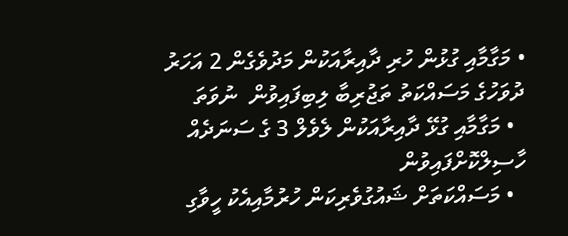• މަގާމާއި ގުޅުން ހުރި ދާއިރާއަކުން މަދުވެގެން 2 އަހަރު ދުވަހުގެ މަސައްކަތު ތަޖުރިބާ ލިބިފައިވުން  ނުވަތަ
  • މަގާމާއި ގުޅޭ ދާއިރާއަކުން ލެވެލް 3 ގެ ސަނަދެއް ހާސިލްކޮށްފައިވުން
  • މަސައްކަތަށް ޝައުގުވެރިކަން ހުރުމާއިއެކު ހީވާގި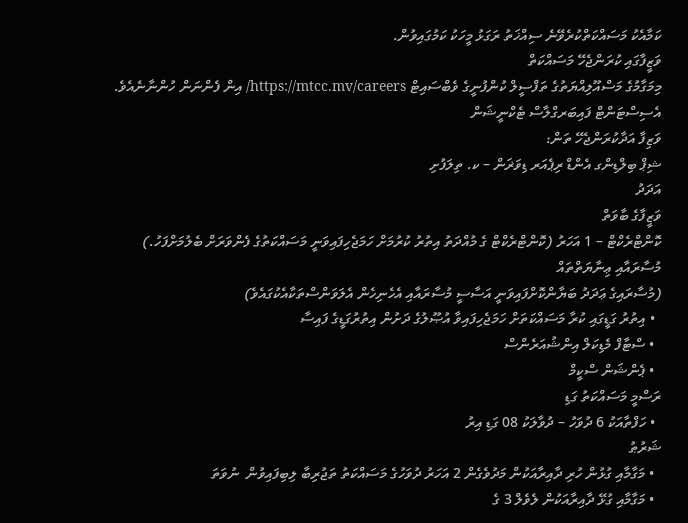ކަމާއެކު މަސައްކަތްކުރެވޭނެ ސިއްޚަތު ރަގަޅު މީހަކު ކަމުގައިވުން.
ވަޒީފާގައި ކުރަންޖެހޭ މަސައްކަތް
މިމަގާމުގެ މަސްއޫލިއްޔަތުގެ ތަފްސީލް ކުންފުނީގެ ވެބްސައިޓް https://mtcc.mv/careers/ އިން ފެންނަން ހުންނާނެއެވެ.
އެސިސްޓަންޓް ފައިބަރގްލާސް ޓެކްނީޝަން
ވަޒިފާ އަދާކުރަންޖެހޭ ތަން:
ޝިޕް ބިލްޑިންގ އެންޑް ރިޕެއަރ ޑިވަޜަން – ކ. ތިލަފުށި
އަދަދު
ވަޒީފާގެ ބާވަތް
ކޮންޓްރެކްޓް – 1 އަހަރު (ކޮންޓްރެކްޓް ގެ މުއްދަތު އިތުރު ކުރުމަށް ހަމަޖެހިފައިވަނީ މަސައްކަތުގެ ފެންވަރަށް ބެލުމަށްފަހު.)
މުސާރައާއި ޢިނާޔަތްތައް
(މުސާރައިގެ ޢަދަދު ބަޔާންކޮށްފައިވަނީ އަސާސީ މުސާރައާއި އެހެނިހެން އެލަވަންސްތަކާއެކުގައެވެ)
  • އިތުރު ގަޑީގައި ކުރާ މަސައްކަތަށް ހަމަޖެހިފައިވާ އުޞޫލުގެ ދަށުން އިތުރުގަޑީގެ ފައިސާ
  • ސްޓާފް މެޑިކަލް އިންޝުއަރެންސް
  • ޕެންޝަން ސްކީމް
ރަސްމީ މަސައްކަތު ގަޑި
  • ހަފްތާއަކު 6 ދުވަހު – ދުވާލަކު 08 ގަޑި އިރު
ޝަރުޠު
  • މަގާމާއި ގުޅުން ހުރި ދާއިރާއަކުން މަދުވެގެން 2 އަހަރު ދުވަހުގެ މަސައްކަތު ތަޖުރިބާ ލިބިފައިވުން  ނުވަތަ
  • މަގާމާއި ގުޅޭ ދާއިރާއަކުން ލެވެލް 3 ގެ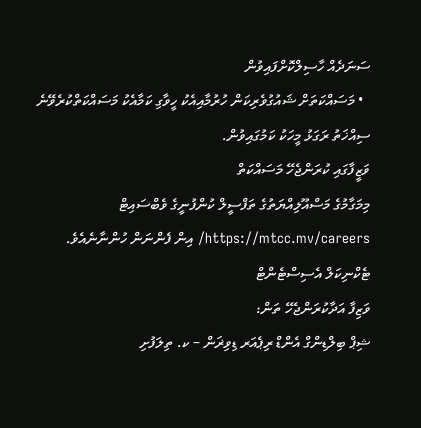ސަނަދެއް ހާސިލްކޮށްފައިވުން
  • މަސައްކަތަށް ޝައުގުވެރިކަން ހުރުމާއިއެކު ހީވާގި ކަމާއެކު މަސައްކަތްކުރެވޭނެ ސިއްޚަތު ރަގަޅު މީހަކު ކަމުގައިވުން.
ވަޒީފާގައި ކުރަންޖެހޭ މަސައްކަތް
މިމަގާމުގެ މަސްއޫލިއްޔަތުގެ ތަފްސީލް ކުންފުނީގެ ވެބްސައިޓް https://mtcc.mv/careers/ އިން ފެންނަން ހުންނާނެއެވެ.
ޓެކްނިކަލް އެސިސްޓެންޓް
ވަޒިފާ އަދާކުރަންޖެހޭ ތަން:
ޝިޕް ބިލްޑިންގް އެންޑް ރިޕެއަރ ޑިވިޜަން – ކ. ތިލަފުށި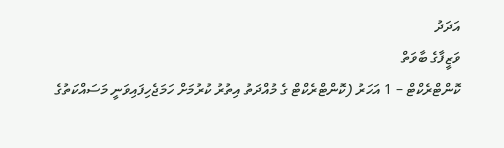އަދަދު
ވަޒީފާގެ ބާވަތް
ކޮންޓްރެކްޓް – 1 އަހަރު (ކޮންޓްރެކްޓް ގެ މުއްދަތު އިތުރު ކުރުމަށް ހަމަޖެހިފައިވަނީ މަސައްކަތުގެ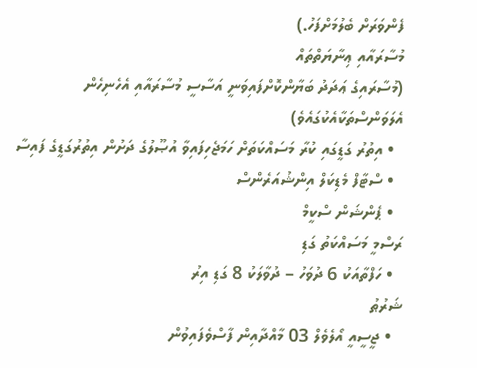ފެންވަރަށް ބެލުމަށްފަހު.)
މުސާރައާއި ޢިނާޔަތްތައް
(މުސާރައިގެ ޢަދަދު ބަޔާންކޮށްފައިވަނީ އަސާސީ މުސާރައާއި އެހެނިހެން އެލަވަންސްތަކާއެކުގައެވެ)
  • އިތުރު ގަޑީގައި ކުރާ މަސައްކަތަށް ހަމަޖެހިފައިވާ އުޞޫލުގެ ދަށުން އިތުރުގަޑީގެ ފައިސާ
  • ސްޓާފް މެޑިކަލް އިންޝުއަރެންސް
  • ޕެންޝަން ސްކީމް
ރަސްމީ މަސައްކަތު ގަޑި
  • ހަފްތާއަކު 6 ދުވަހު – ދުވާލަކު 8 ގަޑި އިރު
ޝަރުޠު
  • ޖީސީއީ އޯލެވެލް 03 މާއްދާއިން ފާސްވެފައިވުން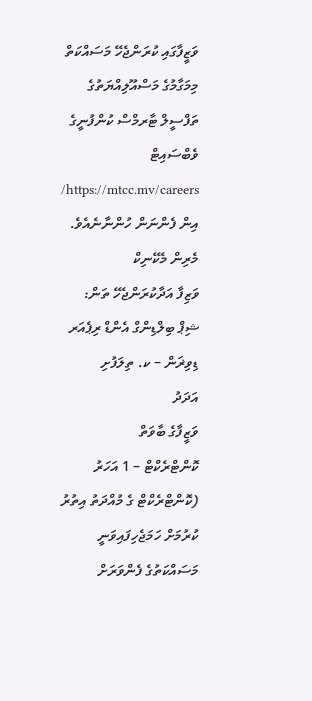ވަޒީފާގައި ކުރަންޖެހޭ މަސައްކަތް
މިމަގާމުގެ މަސްއޫލިއްޔަތުގެ ތަފްސީލް ޓާރމްސް ކުންފުނީގެ ވެބްސައިޓް https://mtcc.mv/careers/ އިން ފެންނަން ހުންނާނެއެވެ.
މެރިން މެކޭނިކް
ވަޒިފާ އަދާކުރަންޖެހޭ ތަން:
ޝިޕް ބިލްޑިންގް އެންޑް ރިޕެއަރ ޑިވިޜަން – ކ. ތިލަފުށި
އަދަދު
ވަޒީފާގެ ބާވަތް
ކޮންޓްރެކްޓް – 1 އަހަރު (ކޮންޓްރެކްޓް ގެ މުއްދަތު އިތުރު ކުރުމަށް ހަމަޖެހިފައިވަނީ މަސައްކަތުގެ ފެންވަރަށް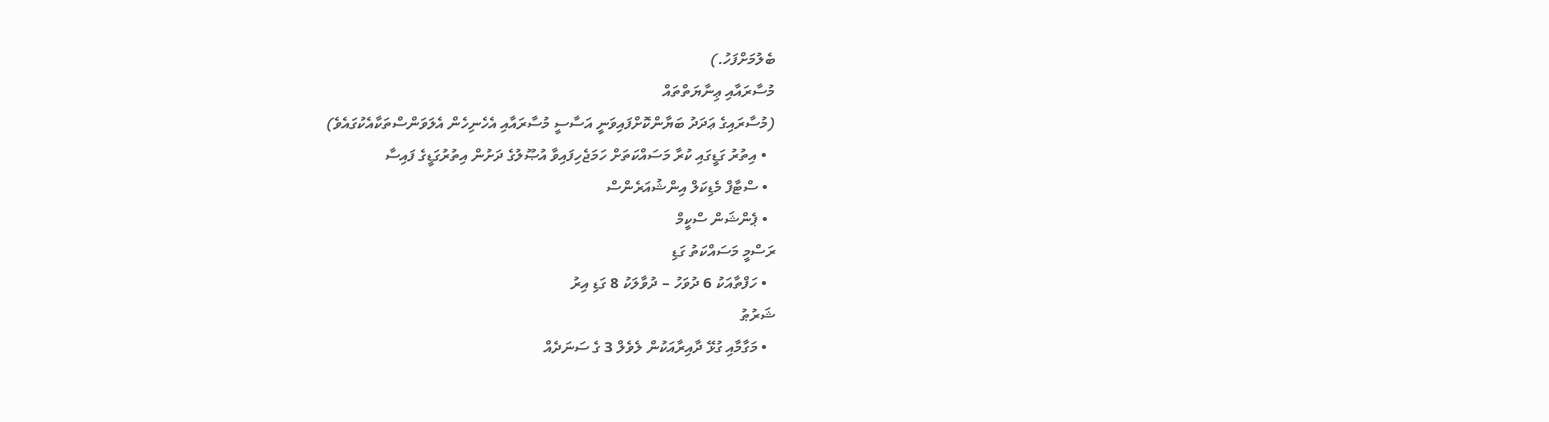ބެލުމަށްފަހު.)
މުސާރައާއި ޢިނާޔަތްތައް
(މުސާރައިގެ ޢަދަދު ބަޔާންކޮށްފައިވަނީ އަސާސީ މުސާރައާއި އެހެނިހެން އެލަވަންސްތަކާއެކުގައެވެ)
  • އިތުރު ގަޑީގައި ކުރާ މަސައްކަތަށް ހަމަޖެހިފައިވާ އުޞޫލުގެ ދަށުން އިތުރުގަޑީގެ ފައިސާ
  • ސްޓާފް މެޑިކަލް އިންޝުއަރެންސް
  • ޕެންޝަން ސްކީމް
ރަސްމީ މަސައްކަތު ގަޑި
  • ހަފްތާއަކު 6 ދުވަހު – ދުވާލަކު 8 ގަޑި އިރު
ޝަރުޠު
  • މަގާމާއި ގުޅޭ ދާއިރާއަކުން ލެވެލް 3 ގެ ސަނަދެއް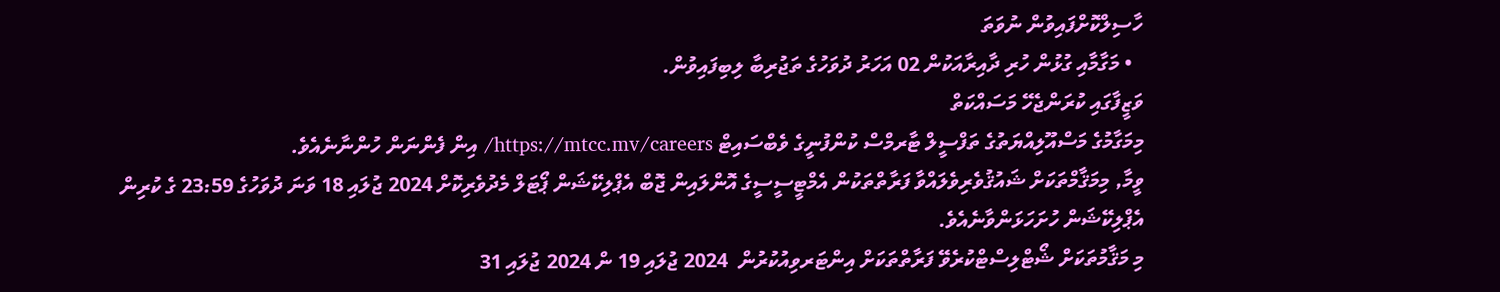ހާސިލްކޮށްފައިވުން ނުވަތަ
  • މަގާމާއި ގުޅުން ހުރި ދާއިރާއަކުން 02 އަހަރު ދުވަހުގެ ތަޖުރިބާ ލިބިފައިވުން.
ވަޒީފާގައި ކުރަންޖެހޭ މަސައްކަތް
މިމަގާމުގެ މަސްއޫލިއްޔަތުގެ ތަފްސީލް ޓާރމްސް ކުންފުނީގެ ވެބްސައިޓް https://mtcc.mv/careers/ އިން ފެންނަން ހުންނާނެއެވެ.
ވީމާ, މިމަޤާމްތަކަށް ޝައުޤުވެރިވެލައްވާ ފަރާތްތަކުން އެމްޓީސީސީގެ އޮންލައިން ޖޮބް އެޕްލިކޭޝަން ޕޯޓަލް މެދުވެރިކޮށް 2024 ޖުލައި 18 ވަނަ ދުވަހުގެ 23:59 ގެ ކުރިން އެޕްލިކޭޝަން ހުށަހަޅަންވާނެއެވެ.
މި މަޤާމުތަކަށް ޝޯޓްލިސްޓްކުރެވޭ ފަރާތްތަކަށް އިންޓަރވިއުކުރުން  2024 ޖުލައި 19 ން 2024 ޖުލައި 31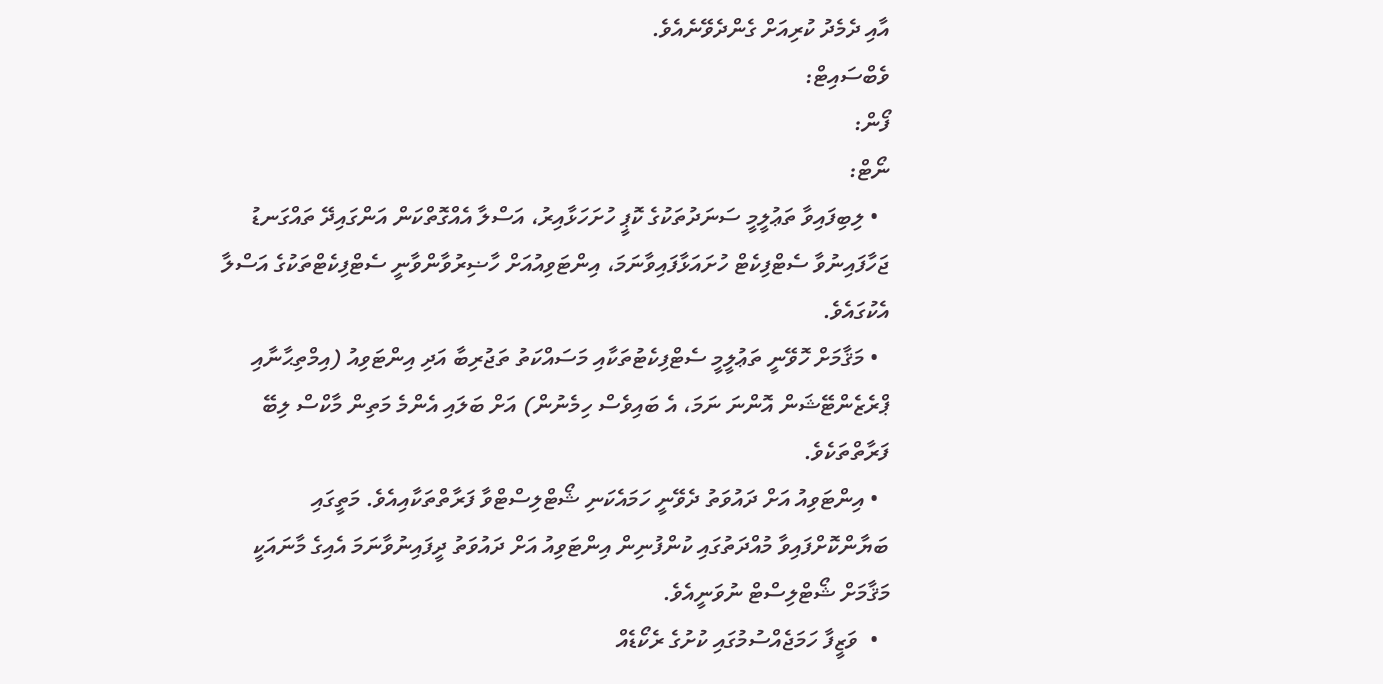އާއި ދެމެދު ކުރިއަށް ގެންދެވޭނެއެވެ.
ވެބްސައިޓް:
ފޯން:
ނޯޓް:
  • ލިބިފައިވާ ތަޢުލީމީ ސަނަދުތަކުގެ ކޮޕީ ހުށަހަޅާއިރު، އަސްލާ އެއްގޮތްކަން އަންގައިދޭ ތައްގަނޑު ޖަހާފައިނުވާ ސެޓްފިކެޓް ހުށައަޅާފައިވާނަމަ، އިންޓަވިއުއަށް ހާޟިރުވާންވާނީ ސެޓްފިކެޓްތަކުގެ އަސްލާ އެކުގައެވެ.
  • މަޤާމަށް ހޮވޭނީ ތަޢުލީމީ ސެޓްފިކެޓުތަކާއި މަސައްކަތު ތަޖުރިބާ އަދި އިންޓަވިއު (އިމްތިޙާނާއި ޕްރެޒެންޓޭޝަން އޮންނަ ނަމަ، އެ ބައިވެސް ހިމެނުން) އަށް ބަލައި އެންމެ މަތިން މާކްސް ލިބޭ ފަރާތްތަކެވެ.
  • އިންޓަވިއު އަށް ދައުވަތު ދެވޭނީ ހަމައެކަނި ޝޯޓްލިސްޓްވާ ފަރާތްތަކާއިއެވެ. މަތީގައި ބަޔާންކޮށްފައިވާ މުއްދަތުގައި ކުންފުނިން އިންޓަވިއު އަށް ދައުވަތު ދީފައިނުވާނަމަ އެއިގެ މާނައަކީ މަޤާމަށް ޝޯޓްލިސްޓް ނުވަނީއެވެ.
  •  ވަޒީފާ ހަމަޖެއްސުމުގައި ކުށުގެ ރެކޯޑެއް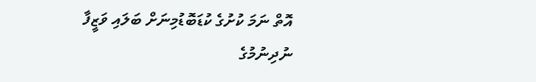އޮތް ނަމަ ކުށުގެ ކުޑަބޮޑުމިނަށް ބަލައި ވަޒީފާ ނުދިނުމުގެ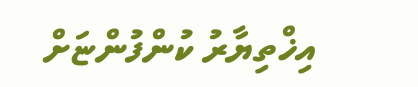އިޚްތިޔާރު ކުންފުންޏަށް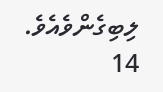ލިބިގެންވެއެވެ.
14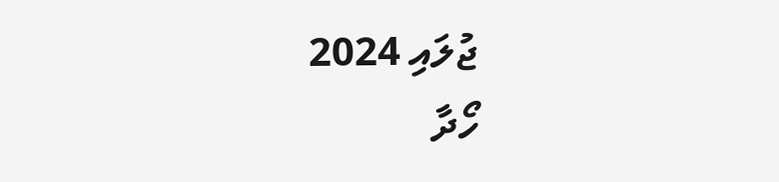ޖުލައި 2024
ހޯދާ